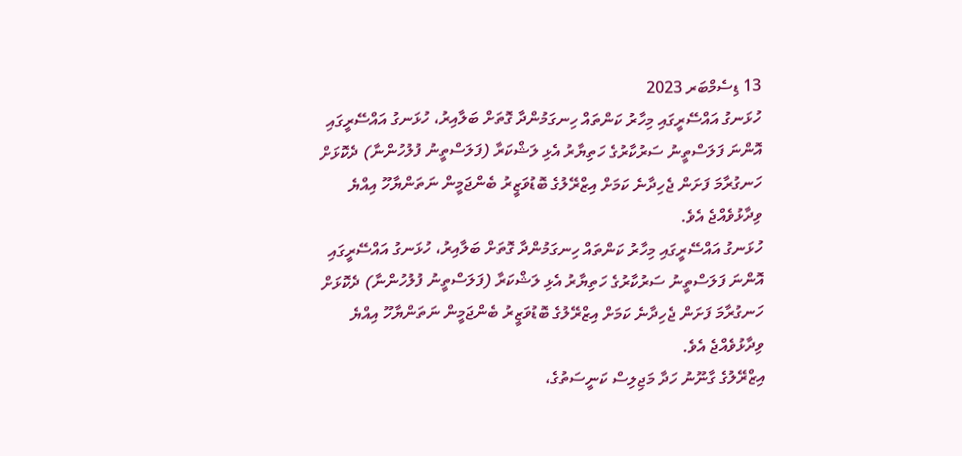13 ޑިސެމްބަރ 2023
ހުޅަނގު އައްސޭރީގައި މިހާރު ކަންތައް ހިނގަމުންދާ ގޮތަށް ބަލާއިރު، ހުޅަނގު އައްސޭރީގައި އޮންނަ ފަލަސްތީނު ސަރުކާރުގެ ހަތިޔާރު އެޅި ލަޝްކަރާ (ފަލަސްތީނު ފުލުހުންނާ) ދެކޮޅަށް ހަނގުރާމަ ފަށަން ޖެހިދާނެ ކަމަށް އިޒްރޭލުގެ ބޮޑުވަޒީރު ބެންޖަމީން ނަތަންޔާހޫ އިއްޔެ ވިދާޅުވެއްޖެ އެވެ.
ހުޅަނގު އައްސޭރީގައި މިހާރު ކަންތައް ހިނގަމުންދާ ގޮތަށް ބަލާއިރު، ހުޅަނގު އައްސޭރީގައި އޮންނަ ފަލަސްތީނު ސަރުކާރުގެ ހަތިޔާރު އެޅި ލަޝްކަރާ (ފަލަސްތީނު ފުލުހުންނާ) ދެކޮޅަށް ހަނގުރާމަ ފަށަން ޖެހިދާނެ ކަމަށް އިޒްރޭލުގެ ބޮޑުވަޒީރު ބެންޖަމީން ނަތަންޔާހޫ އިއްޔެ ވިދާޅުވެއްޖެ އެވެ.
އިޒްރޭލުގެ ގާނޫނު ހަދާ މަޖިލިސް ކަނީސަތުގެ،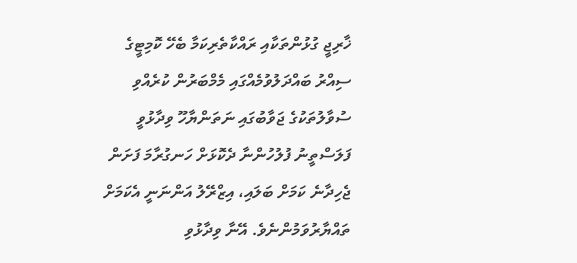ޚާރިޖީ ގުޅުންތަކާއި ރައްކާތެރިކަމާ ބެހޭ ކޮމިޓީގެ ސިއްރު ބައްދަލުވުމެއްގައި މެމްބަރުން ކުރެއްވި ސުވާލުތަކުގެ ޖަވާބުގައި ނަތަންޔާހޫ ވިދާޅުވީ ފަލަސްތީނު ފުލުހުންނާ ދެކޮޅަށް ހަނގުރާމަ ފަށަން ޖެހިދާނެ ކަމަށް ބަލައި، އިޒްރޭލު އަންނަނީ އެކަމަށް ތައްޔާރުވަމުންނެވެ. އޭނާ ވިދާޅުވި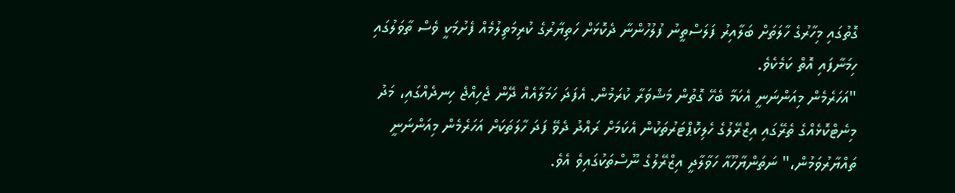ގޮތުގައި މިހާރުގެ ހާލަތަށް ބަލާއިރު ފަލަސްތީނު ފުލުހުންނާ ދެކޮޅަށް ހަތިޔާރުގެ ކުރިމަތިލުމެއް ފެށުމަކީ ވެސް ތާވަލުގައި ހިމަނާފައި އޮތް ކަމެކެވެ.
"އަހަރެމެން މިއަންނަނީ އެކަމާ ބެހޭ ގޮތުން މަޝްވަރާ ކުރަމުން. އެފަދަ ހަމަލާއެއް ދޭން ޖެހިއްޖެ ހިނދެއްގައި، މަދު މިނެޓްކޮޅެއްގެ ތެރޭގައި އިޒްރޭލުގެ ހެލިކޮޕްޓަރުތަކުން އެކަމަށް ރައްދު ދެވޭ ފަދަ ހާލަތަކަށް އަހަރެމެން މިއަންނަނީ ތައްޔާރުވަމުން،" ނަތަންޔާހޫއާ ހަވާލާދީ އިޒްރޭލުގެ ނޫސްތަކުގައިވެ އެވެ.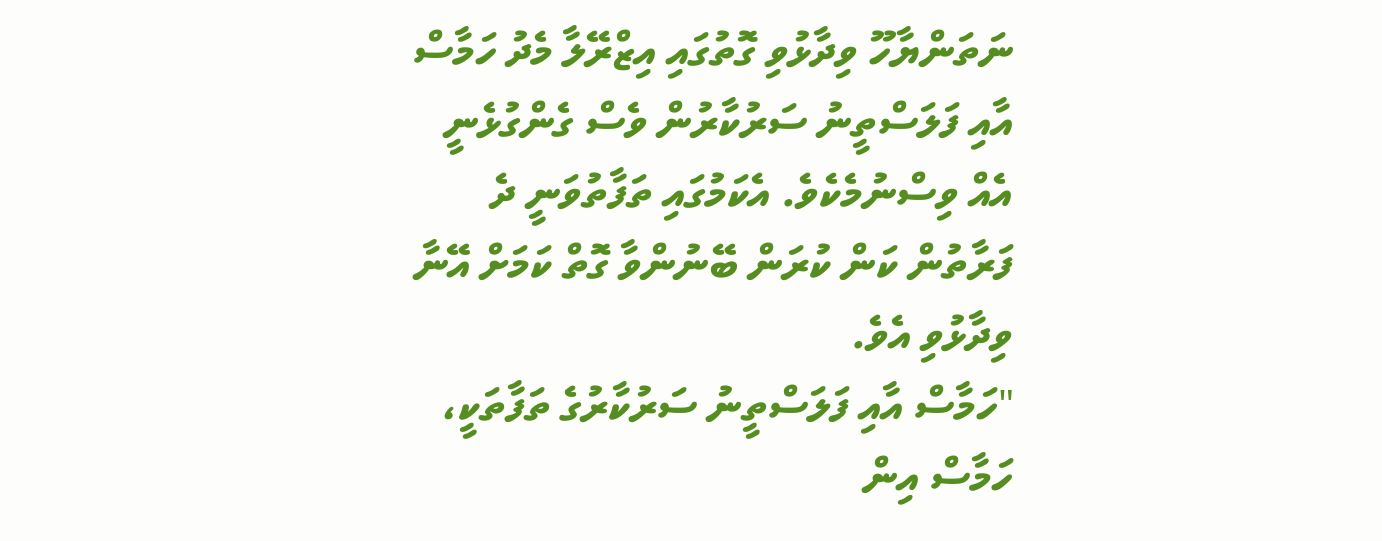ނަތަންޔާހޫ ވިދާޅުވި ގޮތުގައި އިޒްރޭލާ މެދު ހަމާސް އާއި ފަލަސްތީނު ސަރުކާރުން ވެސް ގެންގުޅެނީ އެއް ވިސްނުމެކެވެ. އެކަމުގައި ތަފާތުވަނީ ދެ ފަރާތުން ކަން ކުރަން ބޭނުންވާ ގޮތް ކަމަށް އޭނާ ވިދާޅުވި އެވެ.
"ހަމާސް އާއި ފަލަސްތީނު ސަރުކާރުގެ ތަފާތަކީ، ހަމާސް އިން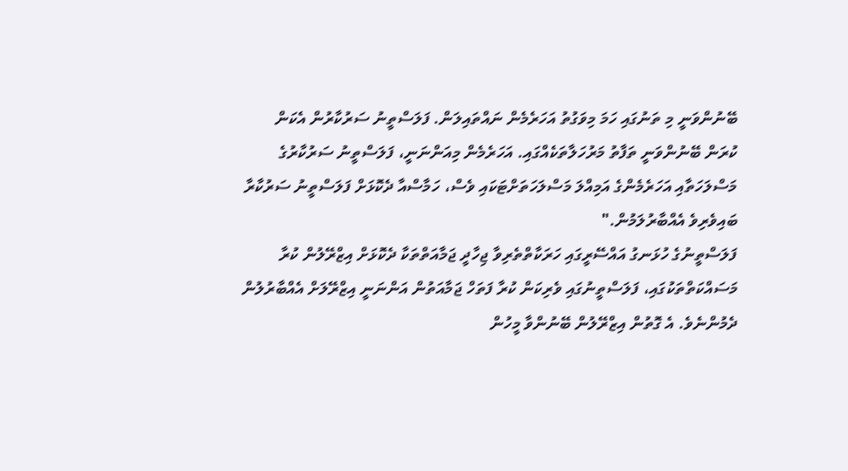ބޭނުންވަނީ މި ތަނުގައި ހަމަ މިވަގުތު އަހަރެމެން ނައްތައިލަން. ފަލަސްތީނު ސަރުކާރުން އެކަން ކުރަން ބޭނުންވަނީ ތަފާތު މަރުހަލާތަކެއްގައި. އަހަރެމެން މިއަންނަނީ، ފަލަސްތީނު ސަރުކާރުގެ މަސްލަހަތާއި އަހަރެމެންގެ އަމިއްލަ މަސްލަހަތަށްޓަކައި ވެސް، ހަމާސްއާ ދެކޮޅަށް ފަލަސްތީނު ސަރުކާރާ ބައިވެރިވެ އެއްބާރުލަމުން."
ފަލަސްތީނުގެ ހުޅަނގު އައްސޭރީގައި ހަރަކާތްތެރިވާ ޖިހާދީ ޖަމާއަތްތަކާ ދެކޮޅަށް އިޒްރޭލުން ކުރާ މަސައްކަތްތަކުގައި، ފަލަސްތީނުގައި ވެރިކަން ކުރާ ފަތަހް ޖަމާއަތުން އަންނަނީ އިޒްރޭލަށް އެއްބާރުލުން ދެމުންނެވެ. އެ ގޮތުން އިޒްރޭލުން ބޭނުންވާ މީހުން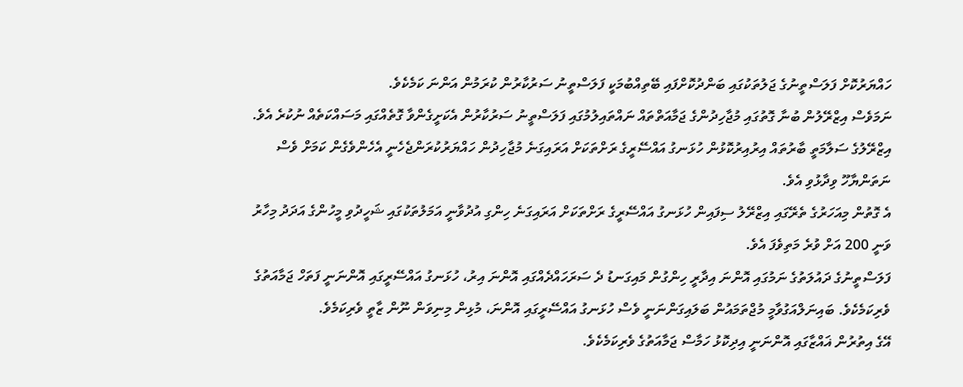ހައްޔަރުކޮށް ފަލަސްތީނުގެ ޖަލުތަކުގައި ބަންދުކޮށްފައި ބޭތިއްބުމަކީ ފަލަސްތީނު ސަރުކާރުން ކުރަމުން އަންނަ ކަމެކެވެ.
ނަމަވެސް އިޒްރޭލުން ބުނާ ގޮތުގައި މުޖާހިދުންގެ ޖަމާއަތްތައް ނައްތައިލުމުގައި ފަލަސްތީނު ސަރުކާރުން އެކަށީގެންވާ ގޮތެއްގައި މަސައްކަތެއް ނުކުރެ އެވެ. އިޒްރޭލުގެ ސަލާމަތީ ބާރުތައް އިރުއިރުކޮޅުން ހުޅަނގު އައްސޭރީގެ ރަށްތަކަށް އަރައިގަނެ މުޖާހިދުން ހައްޔަރުކުރަންޖެހެނީ އެހެންވެގެން ކަމަށް ވެސް ނަތަންޔާހޫ ވިދާޅުވި އެވެ.
އެ ގޮތުން މިއަހަރުގެ ތެރޭގައި އިޒްރޭލު ސިފައިން ހުޅަނގު އައްސޭރީގެ ރަށްތަކަށް އަރައިގަނެ ހިންގި އުދުވާނީ އަމަލުތަކުގައި ޝަހީދުވި މީހުންގެ އަދަދު މިހާރު ވަނީ 200 އަށް ވުރެ މަތިވެފަ އެވެ.
ފަލަސްތީނުގެ ދައުލަތުގެ ނަމުގައި އޮންނަ އިދާރީ ހިންގުން މައިގަނޑު ދެ ސަރަހައްދެއްގައި އޮންނަ އިރު، ހުޅަނގު އައްސޭރީގައި އޮންނަނީ ފަތަހް ޖަމާއަތުގެ ވެރިކަމެކެވެ. ބައިނަލްއަގުވާމީ މުޖްތަމައުން ބަލައިގަންނަނީ ވެސް ހުޅަނގު އައްސޭރީގައި އޮންނަ، މުޅިން މިނިވަން ނޫން ޒާތީ ވެރިކަމެވެ.
އޭގެ އިތުރުން ޣައްޒާގައި އޮންނަނީ އިދިކޮޅު ހަމާސް ޖަމާއަތުގެ ވެރިކަމެކެވެ.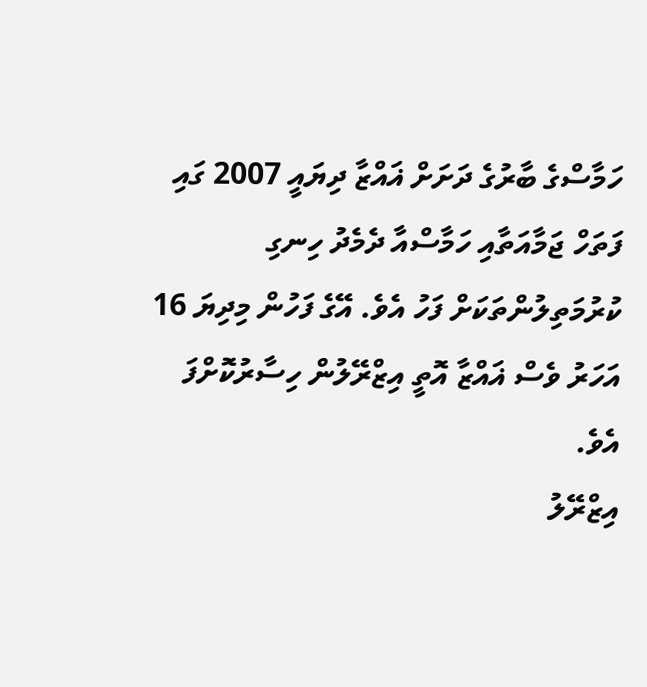ހަމާސްގެ ބާރުގެ ދަށަށް ޣައްޒާ ދިޔައީ 2007 ގައި ފަތަހް ޖަމާއަތާއި ހަމާސްއާ ދެމެދު ހިނގި ކުރުމަތިލުންތަކަށް ފަހު އެވެ. އޭގެ ފަހުން މިދިޔަ 16 އަހަރު ވެސް ޣައްޒާ އޮތީ އިޒްރޭލުން ހިސާރުކޮށްފަ އެވެ.
އިޒްރޭލު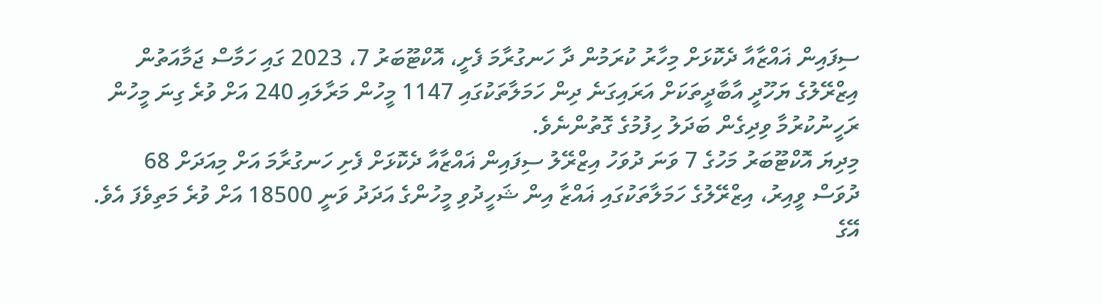ސިފައިން ޣައްޒާއާ ދެކޮޅަށް މިހާރު ކުރަމުން ދާ ހަނގުރާމަ ފެށީ، އޮކްޓޫބަރު 7، 2023 ގައި ހަމާސް ޖަމާއަތުން އިޒްރޭލުގެ ޔަހޫދީ އާބާދީތަކަށް އަރައިގަނެ ދިން ހަމަލާތަކުގައި 1147 މީހުން މަރާލައި 240 އަށް ވުރެ ގިނަ މީހުން ރަހީނުކުރުމާ ވިދިގެން ބަދަލު ހިފުމުގެ ގޮތުންނެވެ.
މިދިޔަ އޮކްޓޫބަރު މަހުގެ 7 ވަނަ ދުވަހު އިޒްރޭލު ސިފައިން ޣައްޒާއާ ދެކޮޅަށް ފެށި ހަނގުރާމަ އަށް މިއަދަށް 68 ދުވަސް ވީއިރު، އިޒްރޭލުގެ ހަމަލާތަކުގައި ޣައްޒާ އިން ޝަހީދުވި މީހުންގެ އަދަދު ވަނީ 18500 އަށް ވުރެ މަތިވެފަ އެވެ. އޭގެ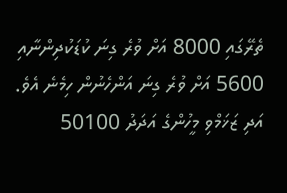ތެރޭގައި 8000 އަށް ވުރެ ގިނަ ކުޑަކުދިންނާއި 5600 އަށް ވުރެ ގިނަ އަންހެނުން ހިމެނެ އެވެ.
އަދި ޒަޚަމްވި މީހުންގެ އަދަދު 50100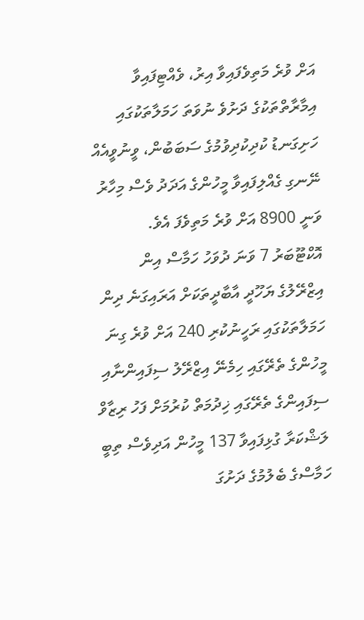އަށް ވުރެ މަތިވެފައިވާ އިރު، ވެއްޓިފައިވާ އިމާރާތްތަކުގެ ދަށުވެ ނުވަތަ ހަމަލާތަކުގައި ހަށިގަނޑު ކުދިކުދިވުމުގެ ސަބަބުން، ވީނުވީއެއް ނޭނގި ގެއްލިފައިވާ މީހުންގެ އަދަދު ވެސް މިހާރު ވަނީ 8900 އަށް ވުރެ މަތިވެފަ އެވެ.
އޮކްޓޫބަރު 7 ވަނަ ދުވަހު ހަމާސް އިން އިޒްރޭލުގެ ޔަހޫދީ އާބާދީތަކަށް އަރައިގަނެ ދިން ހަމަލާތަކުގައި ރަހީނުކުރި 240 އަށް ވުރެ ގިނަ މީހުންގެ ތެރޭގައި ހިމެނޭ އިޒްރޭލު ސިފައިންނާއި ސިފައިންގެ ތެރޭގައި ޚިދުމަތް ކުރުމަށް ފަހު ރިޒާވް ލަޝްކަރާ ގުޅިފައިވާ 137 މީހުން އަދިވެސް ތިބީ ހަމާސްގެ ބެލުމުގެ ދަށުގަ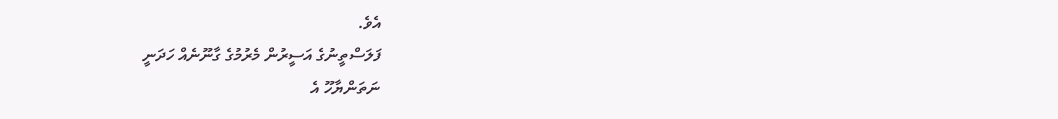އެވެ.
ފަލަސްތީނުގެ އަސީރުން މެރުމުގެ ގާނޫނެއް ހަދަނީ
ނަތަންޔާހޫ އެ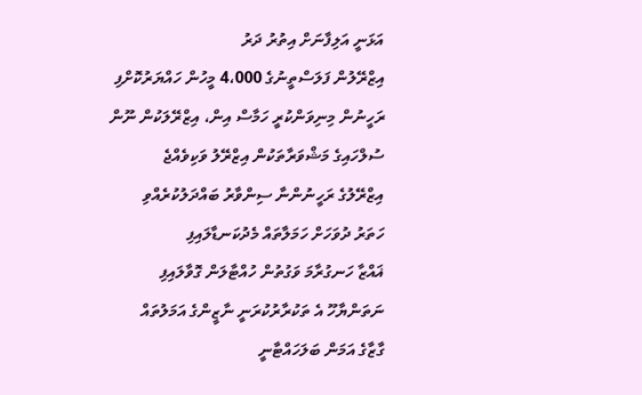އަޅަނީ އަލިފާނަށް އިތުރު ދަރު
އިޒްރޭލުން ފަލަސްތީނުގެ 4،000 މީހުން ހައްޔަރުކޮށްފި
ރަހީނުން މިނިވަންކުރީ ހަމާސް އިން، އިޒްރޭލަކުން ނޫން
ސުލްހައިގެ މަޝްވަރާތަކުން އިޒްރޭލު ވަކިވެއްޖެ
އިޒްރޭލުގެ ރަހީނުންނާ ސިންވާރު ބައްދަލުކުރެއްވި
ހަތަރު ދުވަހަށް ހަމަލާތައް މެދުކަނޑާލައިފި
ޣައްޒާ ހަނގުރާމަ ވަގުތުން ހުއްޓާލަން ގޮވާލައިފި
ނަތަންޔާހޫ އެ ތަކުރާރުކުރަނީ ނާޒީންގެ އަމަލުތައް
ގާޒާގެ އަމަން ބަލަހައްޓާނީ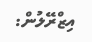އިޒްރޭލުން: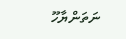ނަތަންޔާހޫ